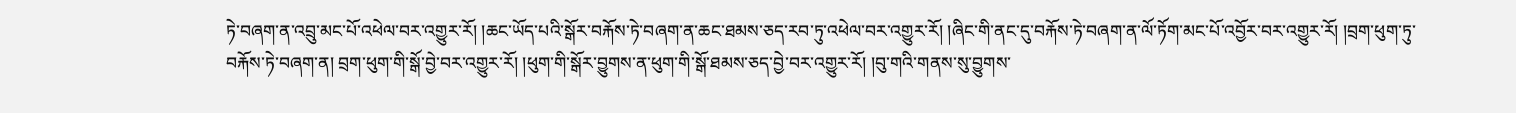ཏེ་བཞག་ན་འབྲུ་མང་པོ་འཕེལ་བར་འགྱུར་རོ། །ཆང་ཡོད་པའི་སྒོར་བརྐོས་ཏེ་བཞག་ན་ཆང་ཐམས་ཅད་རབ་ཏུ་འཕེལ་བར་འགྱུར་རོ། །ཞིང་གི་ནང་དུ་བརྐོས་ཏེ་བཞག་ན་ལོ་ཏོག་མང་པོ་འབྱོར་བར་འགྱུར་རོ། །བྲག་ཕུག་ཏུ་བརྐོས་ཏེ་བཞག་ན། བྲག་ཕུག་གི་སྒོ་བྱེ་བར་འགྱུར་རོ། །ཕུག་གི་སྒོར་བྱུགས་ན་ཕུག་གི་སྒོ་ཐམས་ཅད་བྱེ་བར་འགྱུར་རོ། །བུ་གའི་གནས་སུ་བྱུགས་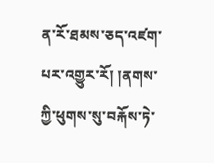ན་རོ་ཐམས་ཅད་འཛག་པར་འགྱུར་རོ། །ནགས་ཀྱི་ཕུགས་སུ་བརྐོས་ཏེ་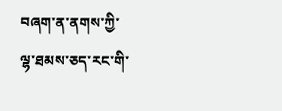བཞག་ན་ནགས་ཀྱི་ལྷ་ཐམས་ཅད་རང་གི་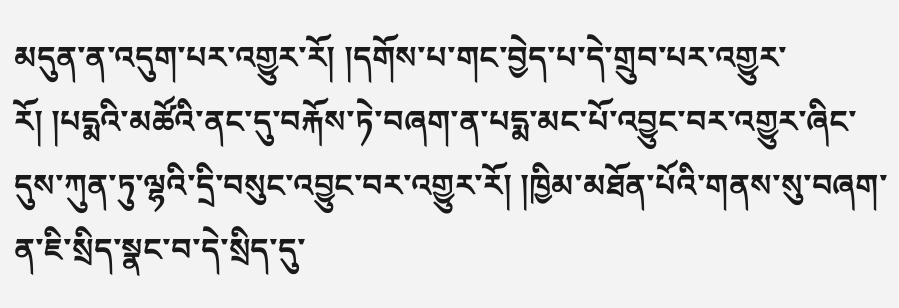མདུན་ན་འདུག་པར་འགྱུར་རོ། །དགོས་པ་གང་བྱེད་པ་དེ་གྲུབ་པར་འགྱུར་རོ། །པདྨའི་མཚོའི་ནང་དུ་བརྐོས་ཏེ་བཞག་ན་པདྨ་མང་པོ་འབྱུང་བར་འགྱུར་ཞིང་དུས་ཀུན་ཏུ་ལྷའི་དྲི་བསུང་འབྱུང་བར་འགྱུར་རོ། །ཁྱིམ་མཐོན་པོའི་གནས་སུ་བཞག་ན་ཇི་སྲིད་སྣང་བ་དེ་སྲིད་དུ་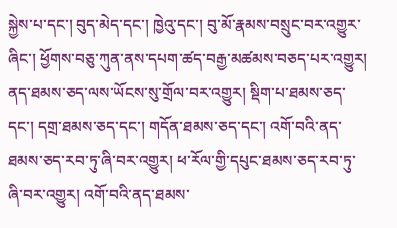སྐྱེས་པ་དང་། བུད་མེད་དང་། ཁྱེའུ་དང་། བུ་མོ་རྣམས་བསྲུང་བར་འགྱུར་ཞིང་། ཕྱོགས་བཅུ་ཀུན་ནས་དཔག་ཚད་བརྒྱ་མཚམས་བཅད་པར་འགྱུར། ནད་ཐམས་ཅད་ལས་ཡོངས་སུ་གྲོལ་བར་འགྱུར། སྡིག་པ་ཐམས་ཅད་དང་། དགྲ་ཐམས་ཅད་དང་། གདོན་ཐམས་ཅད་དང་། འགོ་བའི་ནད་ཐམས་ཅད་རབ་ཏུ་ཞི་བར་འགྱུར། ཕ་རོལ་གྱི་དཔུང་ཐམས་ཅད་རབ་ཏུ་ཞི་བར་འགྱུར། འགོ་བའི་ནད་ཐམས་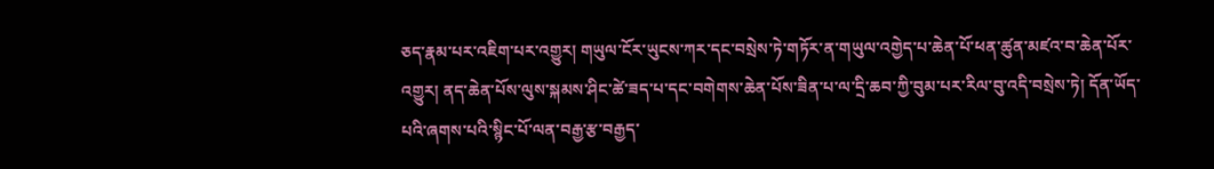ཅད་རྣམ་པར་འཇིག་པར་འགྱུར། གཡུལ་ངོར་ཡུངས་ཀར་དང་བསྲེས་ཏེ་གཏོར་ན་གཡུལ་འགྱེད་པ་ཆེན་པོ་ཕན་ཚུན་མཛའ་བ་ཆེན་པོར་འགྱུར། ནད་ཆེན་པོས་ལུས་སྐམས་ཤིང་ཚེ་ཟད་པ་དང་བགེགས་ཆེན་པོས་ཟིན་པ་ལ་དྲི་ཆབ་ཀྱི་བུམ་པར་རིལ་བུ་འདི་བསྲེས་ཏེ། དོན་ཡོད་པའི་ཞགས་པའི་སྙིང་པོ་ལན་བརྒྱ་རྩ་བརྒྱད་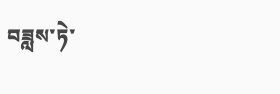བཟླས་ཏེ་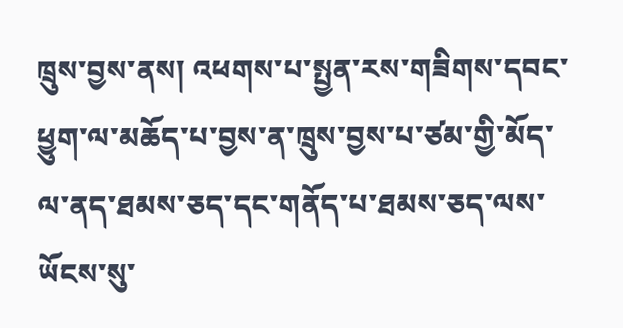ཁྲུས་བྱས་ནས། འཕགས་པ་སྤྱན་རས་གཟིགས་དབང་ཕྱུག་ལ་མཆོད་པ་བྱས་ན་ཁྲུས་བྱས་པ་ཙམ་གྱི་མོད་ལ་ནད་ཐམས་ཅད་དང་གནོད་པ་ཐམས་ཅད་ལས་ཡོངས་སུ་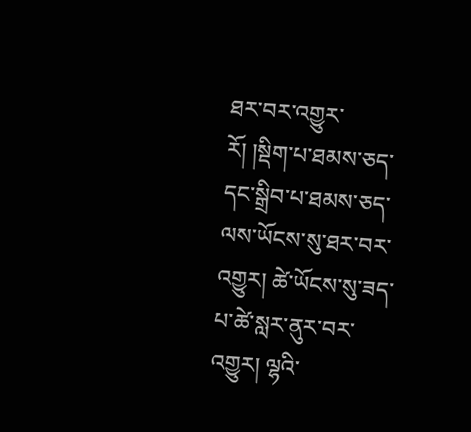ཐར་བར་འགྱུར་རོ། །སྡིག་པ་ཐམས་ཅད་དང་སྒྲིབ་པ་ཐམས་ཅད་ལས་ཡོངས་སུ་ཐར་བར་འགྱུར། ཚེ་ཡོངས་སུ་ཟད་པ་ཚེ་སླར་ནུར་བར་འགྱུར། ལྷའི་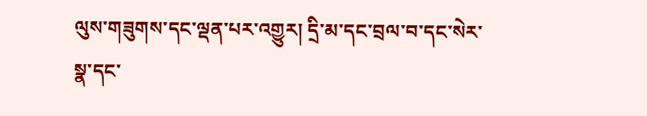ལུས་གཟུགས་དང་ལྡན་པར་འགྱུར། དྲི་མ་དང་བྲལ་བ་དང་སེར་སྣ་དང་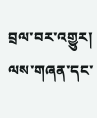བྲལ་བར་འགྱུར། ལས་གཞན་དང་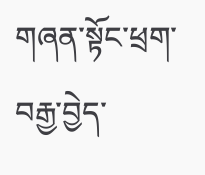གཞན་སྟོང་ཕྲག་བརྒྱ་བྱེད་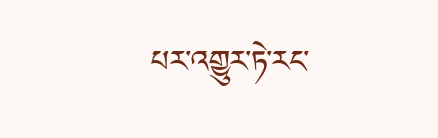པར་འགྱུར་ཏེ་རང་